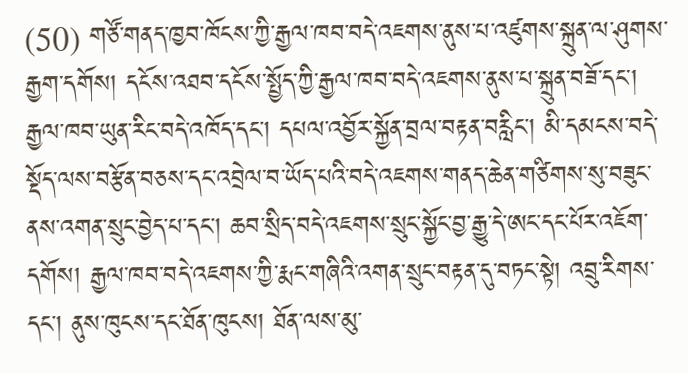(50) གཙོ་གནད་ཁྱབ་ཁོངས་ཀྱི་རྒྱལ་ཁབ་བདེ་འཇགས་ནུས་པ་འཛུགས་སྐྲུན་ལ་ཤུགས་རྒྱག་དགོས། དངོས་འཐབ་དངོས་སྤྱོད་ཀྱི་རྒྱལ་ཁབ་བདེ་འཇགས་ནུས་པ་སྐྲུན་བཟོ་དང་། རྒྱལ་ཁབ་ཡུན་རིང་བདེ་འཁོད་དང་། དཔལ་འབྱོར་སྐྱོན་བྲལ་བརྟན་བརླིང་། མི་དམངས་བདེ་སྡོད་ལས་བརྩོན་བཅས་དང་འབྲེལ་བ་ཡོད་པའི་བདེ་འཇགས་གནད་ཆེན་གཙིགས་སུ་བཟུང་ནས་འགན་སྲུང་བྱེད་པ་དང་། ཆབ་སྲིད་བདེ་འཇགས་སྲུང་སྐྱོང་བྱ་རྒྱུ་དེ་ཨང་དང་པོར་འཇོག་དགོས། རྒྱལ་ཁབ་བདེ་འཇགས་ཀྱི་རྨང་གཞིའི་འགན་སྲུང་བརྟན་དུ་བཏང་སྟེ། འབྲུ་རིགས་དང་། ནུས་ཁུངས་དང་ཐོན་ཁུངས། ཐོན་ལས་མུ་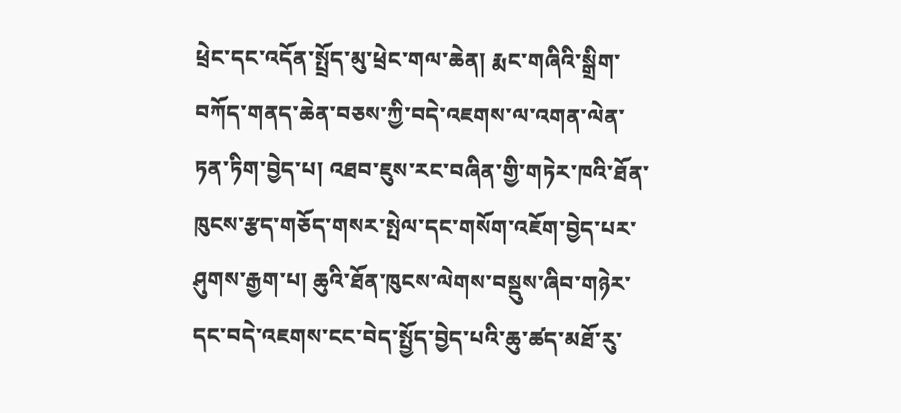ཕྲེང་དང་འདོན་སྤྲོད་མུ་ཕྲེང་གལ་ཆེན། རྨང་གཞིའི་སྒྲིག་བཀོད་གནད་ཆེན་བཅས་ཀྱི་བདེ་འཇགས་ལ་འགན་ལེན་ཏན་ཏིག་བྱེད་པ། འཐབ་ཇུས་རང་བཞིན་གྱི་གཏེར་ཁའི་ཐོན་ཁུངས་རྩད་གཅོད་གསར་སྤེལ་དང་གསོག་འཇོག་བྱེད་པར་ཤུགས་རྒྱག་པ། ཆུའི་ཐོན་ཁུངས་ལེགས་བསྡུས་ཞིབ་གཉེར་དང་བདེ་འཇགས་ངང་བེད་སྤྱོད་བྱེད་པའི་ཆུ་ཚད་མཐོ་རུ་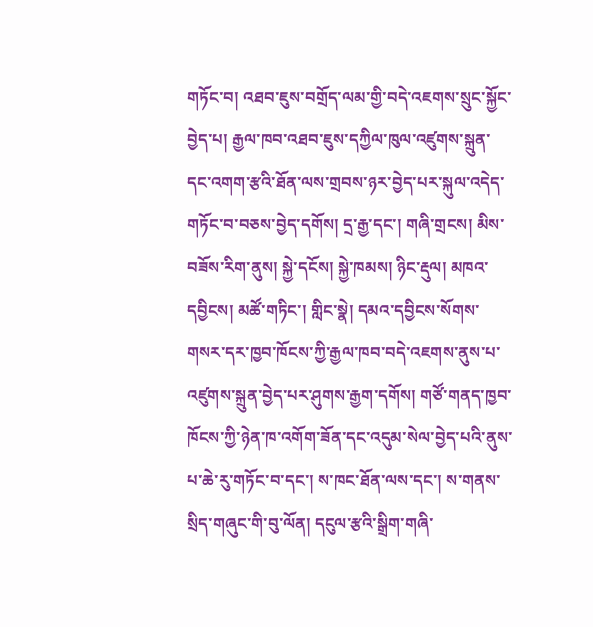གཏོང་བ། འཐབ་ཇུས་བགྲོད་ལམ་གྱི་བདེ་འཇགས་སྲུང་སྐྱོང་བྱེད་པ། རྒྱལ་ཁབ་འཐབ་ཇུས་དཀྱིལ་ཁུལ་འཛུགས་སྐྲུན་དང་འགག་རྩའི་ཐོན་ལས་གྲབས་ཉར་བྱེད་པར་སྐུལ་འདེད་གཏོང་བ་བཅས་བྱེད་དགོས། དྲ་རྒྱ་དང་། གཞི་གྲངས། མིས་བཟོས་རིག་ནུས། སྐྱེ་དངོས། སྐྱེ་ཁམས། ཉིང་རྡུལ། མཁའ་དབྱིངས། མཚོ་གཏིང་། གླིང་སྣེ། དམའ་དབྱིངས་སོགས་གསར་དར་ཁྱབ་ཁོངས་ཀྱི་རྒྱལ་ཁབ་བདེ་འཇགས་ནུས་པ་འཛུགས་སྐྲུན་བྱེད་པར་ཤུགས་རྒྱག་དགོས། གཙོ་གནད་ཁྱབ་ཁོངས་ཀྱི་ཉེན་ཁ་འགོག་ཟོན་དང་འདུམ་སེལ་བྱེད་པའི་ནུས་པ་ཆེ་རུ་གཏོང་བ་དང་། ས་ཁང་ཐོན་ལས་དང་། ས་གནས་སྲིད་གཞུང་གི་བུ་ལོན། དངུལ་རྩའི་སྒྲིག་གཞི་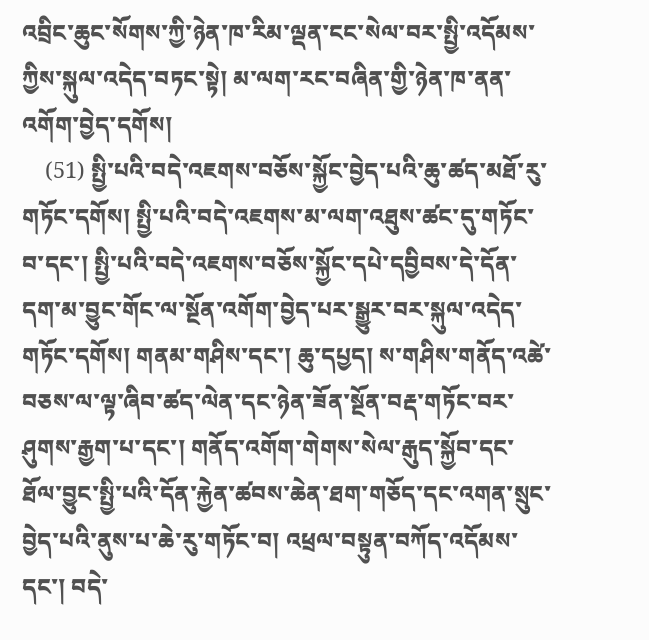འབྲིང་ཆུང་སོགས་ཀྱི་ཉེན་ཁ་རིམ་ལྡན་ངང་སེལ་བར་སྤྱི་འདོམས་ཀྱིས་སྐུལ་འདེད་བཏང་སྟེ། མ་ལག་རང་བཞིན་གྱི་ཉེན་ཁ་ནན་འགོག་བྱེད་དགོས།
    (51) སྤྱི་པའི་བདེ་འཇགས་བཅོས་སྐྱོང་བྱེད་པའི་ཆུ་ཚད་མཐོ་རུ་གཏོང་དགོས། སྤྱི་པའི་བདེ་འཇགས་མ་ལག་འཐུས་ཚང་དུ་གཏོང་བ་དང་། སྤྱི་པའི་བདེ་འཇགས་བཅོས་སྐྱོང་དཔེ་དབྱིབས་དེ་དོན་དག་མ་བྱུང་གོང་ལ་སྔོན་འགོག་བྱེད་པར་སྒྱུར་བར་སྐུལ་འདེད་གཏོང་དགོས། གནམ་གཤིས་དང་། ཆུ་དཔྱད། ས་གཤིས་གནོད་འཚེ་བཅས་ལ་ལྟ་ཞིབ་ཚད་ལེན་དང་ཉེན་ཟོན་སྔོན་བརྡ་གཏོང་བར་ཤུགས་རྒྱག་པ་དང་། གནོད་འགོག་གེགས་སེལ་རྒུད་སྐྱོབ་དང་ཐོལ་བྱུང་སྤྱི་པའི་དོན་རྐྱེན་ཚབས་ཆེན་ཐག་གཅོད་དང་འགན་སྲུང་བྱེད་པའི་ནུས་པ་ཆེ་རུ་གཏོང་བ། འཕྲལ་བསྟུན་བཀོད་འདོམས་དང་། བདེ་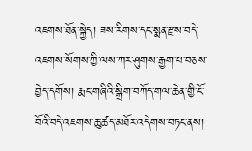འཇགས་ཐོན་སྐྱེད། ཟས་རིགས་དང་སྨན་རྫས་བདེ་འཇགས་སོགས་ཀྱི་ལས་ཀར་ཤུགས་རྒྱག་པ་བཅས་བྱེད་དགོས། རྨང་གཞིའི་སྒྲིག་བཀོད་གལ་ཆེན་གྱི་ངོ་བོའི་བདེ་འཇགས་ཆུ་ཚད་མཐོར་འདེགས་བཏང་ནས།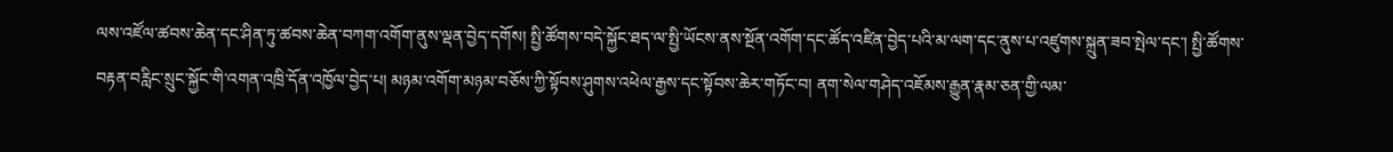ལས་འཛོལ་ཚབས་ཆེན་དང་ཤིན་ཏུ་ཚབས་ཆེན་བཀག་འགོག་ནུས་ལྡན་བྱེད་དགོས། སྤྱི་ཚོགས་བདེ་སྐྱོང་ཐད་ལ་སྤྱི་ཡོངས་ནས་སྔོན་འགོག་དང་ཚོད་འཛིན་བྱེད་པའི་མ་ལག་དང་ནུས་པ་འཛུགས་སྐྲུན་ཟབ་སྤེལ་དང་། སྤྱི་ཚོགས་བརྟན་བརླིང་སྲུང་སྐྱོང་གི་འགན་འཁྲི་དོན་འཁྱོལ་བྱེད་པ། མཉམ་འགོག་མཉམ་བཅོས་ཀྱི་སྟོབས་ཤུགས་འཕེལ་རྒྱས་དང་སྟོབས་ཆེར་གཏོང་བ། ནག་སེལ་གཤེད་འཇོམས་རྒྱུན་རྣམ་ཅན་གྱི་ལམ་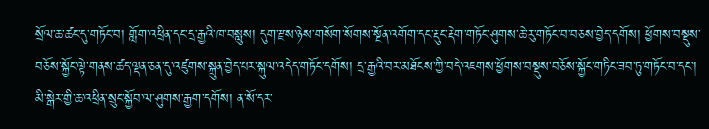སྲོལ་ཆ་ཚང་དུ་གཏོང་བ། གློག་འཕྲིན་དང་དྲ་རྒྱའི་ཁ་བསླུས། དུག་རྫས་ཉེས་གསོག་སོགས་སྔོན་འགོག་དང་རྡུང་རྡེག་གཏོང་ཤུགས་ཆེ་རུ་གཏོང་བ་བཅས་བྱེད་དགོས། ཕྱོགས་བསྡུས་བཅོས་སྐྱོང་ལྟེ་གནས་ཚད་ལྡན་ཅན་དུ་འཛུགས་སྐྲུན་བྱེད་པར་སྐུལ་འདེད་གཏོང་དགོས། དྲ་རྒྱའི་བར་མཐོངས་ཀྱི་བདེ་འཇགས་ཕྱོགས་བསྡུས་བཅོས་སྐྱོང་གཏིང་ཟབ་ཏུ་གཏོང་བ་དང་། མི་སྒེར་གྱི་ཆ་འཕྲིན་སྲུང་སྐྱོབ་ལ་ཤུགས་རྒྱག་དགོས། ན་སོ་དར་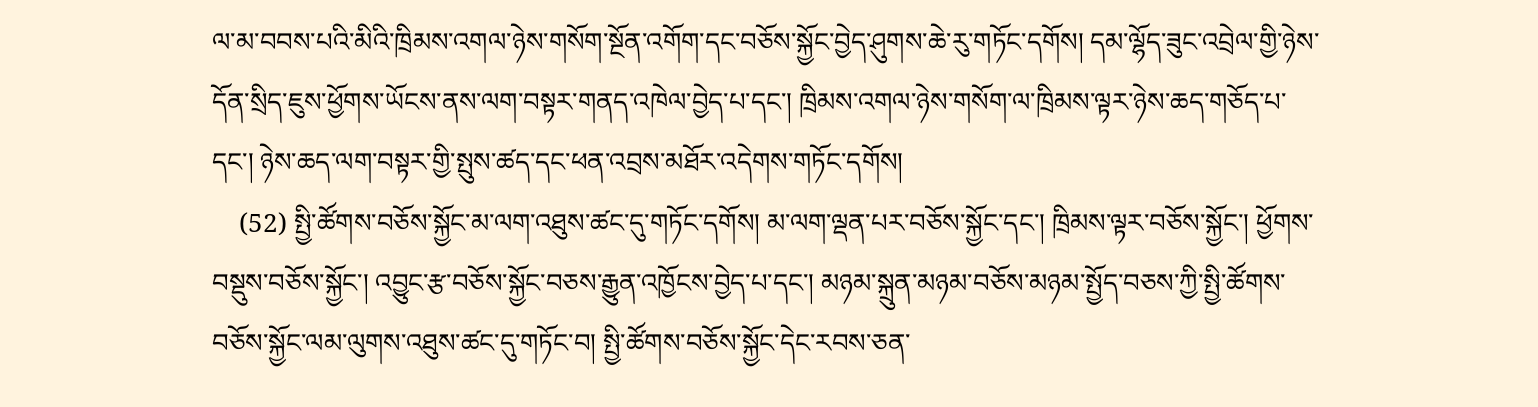ལ་མ་བབས་པའི་མིའི་ཁྲིམས་འགལ་ཉེས་གསོག་སྔོན་འགོག་དང་བཅོས་སྐྱོང་བྱེད་ཤུགས་ཆེ་རུ་གཏོང་དགོས། དམ་ལྷོད་ཟུང་འབྲེལ་གྱི་ཉེས་དོན་སྲིད་ཇུས་ཕྱོགས་ཡོངས་ནས་ལག་བསྟར་གནད་འཁེལ་བྱེད་པ་དང་། ཁྲིམས་འགལ་ཉེས་གསོག་ལ་ཁྲིམས་ལྟར་ཉེས་ཆད་གཅོད་པ་དང་། ཉེས་ཆད་ལག་བསྟར་གྱི་སྤུས་ཚད་དང་ཕན་འབྲས་མཐོར་འདེགས་གཏོང་དགོས།
    (52) སྤྱི་ཚོགས་བཅོས་སྐྱོང་མ་ལག་འཐུས་ཚང་དུ་གཏོང་དགོས། མ་ལག་ལྡན་པར་བཅོས་སྐྱོང་དང་། ཁྲིམས་ལྟར་བཅོས་སྐྱོང་། ཕྱོགས་བསྡུས་བཅོས་སྐྱོང་། འབྱུང་རྩ་བཅོས་སྐྱོང་བཅས་རྒྱུན་འཁྱོངས་བྱེད་པ་དང་། མཉམ་སྐྲུན་མཉམ་བཅོས་མཉམ་སྤྱོད་བཅས་ཀྱི་སྤྱི་ཚོགས་བཅོས་སྐྱོང་ལམ་ལུགས་འཐུས་ཚང་དུ་གཏོང་བ། སྤྱི་ཚོགས་བཅོས་སྐྱོང་དེང་རབས་ཅན་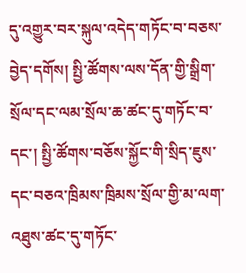དུ་འགྱུར་བར་སྐུལ་འདེད་གཏོང་བ་བཅས་བྱེད་དགོས། སྤྱི་ཚོགས་ལས་དོན་གྱི་སྒྲིག་སྲོལ་དང་ལམ་སྲོལ་ཆ་ཚང་དུ་གཏོང་བ་དང་། སྤྱི་ཚོགས་བཅོས་སྐྱོང་གི་སྲིད་ཇུས་དང་བཅའ་ཁྲིམས་ཁྲིམས་སྲོལ་གྱི་མ་ལག་འཐུས་ཚང་དུ་གཏོང་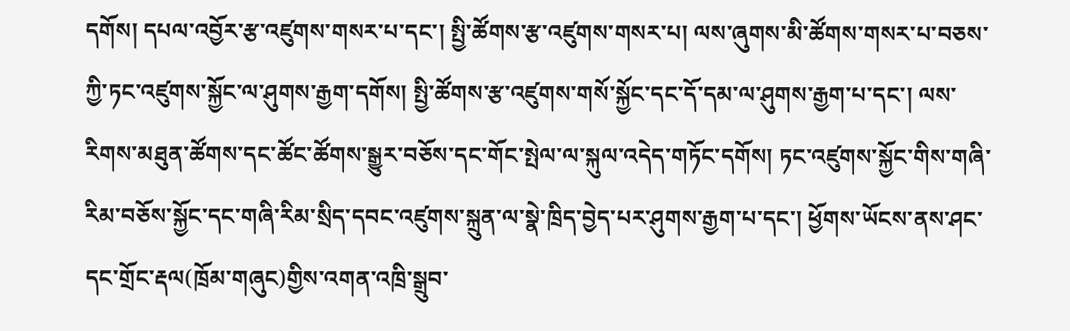དགོས། དཔལ་འབྱོར་རྩ་འཛུགས་གསར་པ་དང་། སྤྱི་ཚོགས་རྩ་འཛུགས་གསར་པ། ལས་ཞུགས་མི་ཚོགས་གསར་པ་བཅས་ཀྱི་ཏང་འཛུགས་སྐྱོང་ལ་ཤུགས་རྒྱག་དགོས། སྤྱི་ཚོགས་རྩ་འཛུགས་གསོ་སྐྱོང་དང་དོ་དམ་ལ་ཤུགས་རྒྱག་པ་དང་། ལས་རིགས་མཐུན་ཚོགས་དང་ཚོང་ཚོགས་སྒྱུར་བཅོས་དང་གོང་སྤེལ་ལ་སྐུལ་འདེད་གཏོང་དགོས། ཏང་འཛུགས་སྐྱོང་གིས་གཞི་རིམ་བཅོས་སྐྱོང་དང་གཞི་རིམ་སྲིད་དབང་འཛུགས་སྐྲུན་ལ་སྣེ་ཁྲིད་བྱེད་པར་ཤུགས་རྒྱག་པ་དང་། ཕྱོགས་ཡོངས་ནས་ཤང་དང་གྲོང་རྡལ(ཁྲོམ་གཞུང)གྱིས་འགན་འཁྲི་སྒྲུབ་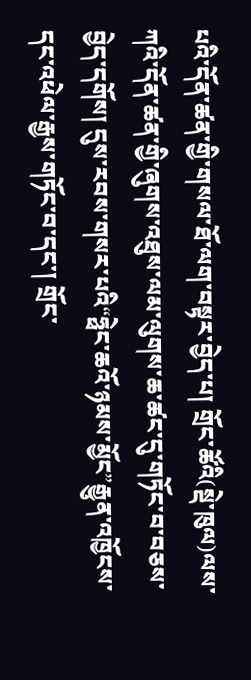པའི་དོན་ཚན་གྱི་གསལ་ཐོ་ལག་བསྟར་བྱེད་པ། གྲོང་ཚོའི(སྡེ་ཁུལ)ལས་ཀའི་དོན་ཚན་གྱི་ཞུགས་འཐུས་ལམ་ལུགས་ཆ་ཚང་དུ་གཏོང་བ་བཅས་བྱེད་དགོས། དུས་རབས་གསར་པའི“ཧྥེང་ཆའོ་ཉམས་མྱོང”རྒྱུན་འཁྱོངས་དང་འཕེལ་རྒྱས་གཏོང་བ་དང་། གྲོང་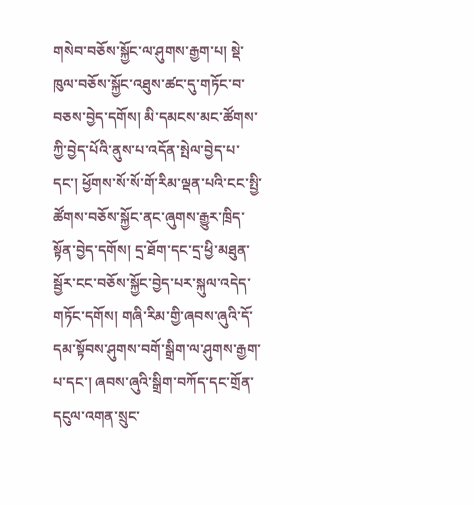གསེབ་བཅོས་སྐྱོང་ལ་ཤུགས་རྒྱག་པ། སྡེ་ཁུལ་བཅོས་སྐྱོང་འཐུས་ཚང་དུ་གཏོང་བ་བཅས་བྱེད་དགོས། མི་དམངས་མང་ཚོགས་ཀྱི་བྱེད་པོའི་ནུས་པ་འདོན་སྤེལ་བྱེད་པ་དང་། ཕྱོགས་སོ་སོ་གོ་རིམ་ལྡན་པའི་ངང་སྤྱི་ཚོགས་བཅོས་སྐྱོང་ནང་ཞུགས་རྒྱུར་ཁྲིད་སྟོན་བྱེད་དགོས། དྲ་ཐོག་དང་དྲ་ཕྱི་མཐུན་སྦྱོར་ངང་བཅོས་སྐྱོང་བྱེད་པར་སྐུལ་འདེད་གཏོང་དགོས། གཞི་རིམ་གྱི་ཞབས་ཞུའི་དོ་དམ་སྟོབས་ཤུགས་བགོ་སྒྲིག་ལ་ཤུགས་རྒྱག་པ་དང་། ཞབས་ཞུའི་སྒྲིག་བཀོད་དང་གྲོན་དངུལ་འགན་སྲུང་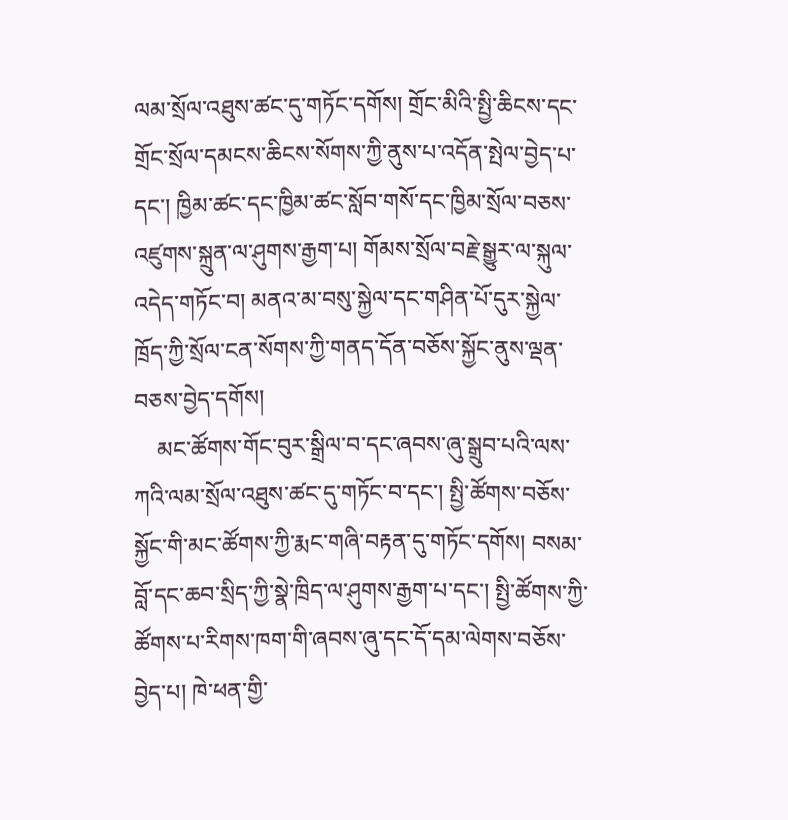ལམ་སྲོལ་འཐུས་ཚང་དུ་གཏོང་དགོས། གྲོང་མིའི་སྤྱི་ཆིངས་དང་གྲོང་སྲོལ་དམངས་ཆིངས་སོགས་ཀྱི་ནུས་པ་འདོན་སྤེལ་བྱེད་པ་དང་། ཁྱིམ་ཚང་དང་ཁྱིམ་ཚང་སློབ་གསོ་དང་ཁྱིམ་སྲོལ་བཅས་འཛུགས་སྐྲུན་ལ་ཤུགས་རྒྱག་པ། གོམས་སྲོལ་བརྗེ་སྒྱུར་ལ་སྐུལ་འདེད་གཏོང་བ། མནའ་མ་བསུ་སྐྱེལ་དང་གཤིན་པོ་དུར་སྐྱེལ་ཁྲོད་ཀྱི་སྲོལ་ངན་སོགས་ཀྱི་གནད་དོན་བཅོས་སྐྱོང་ནུས་ལྡན་བཅས་བྱེད་དགོས།
    མང་ཚོགས་གོང་བུར་སྒྲིལ་བ་དང་ཞབས་ཞུ་སྒྲུབ་པའི་ལས་ཀའི་ལམ་སྲོལ་འཐུས་ཚང་དུ་གཏོང་བ་དང་། སྤྱི་ཚོགས་བཅོས་སྐྱོང་གི་མང་ཚོགས་ཀྱི་རྨང་གཞི་བརྟན་དུ་གཏོང་དགོས། བསམ་བློ་དང་ཆབ་སྲིད་ཀྱི་སྣེ་ཁྲིད་ལ་ཤུགས་རྒྱག་པ་དང་། སྤྱི་ཚོགས་ཀྱི་ཚོགས་པ་རིགས་ཁག་གི་ཞབས་ཞུ་དང་དོ་དམ་ལེགས་བཅོས་བྱེད་པ། ཁེ་ཕན་གྱི་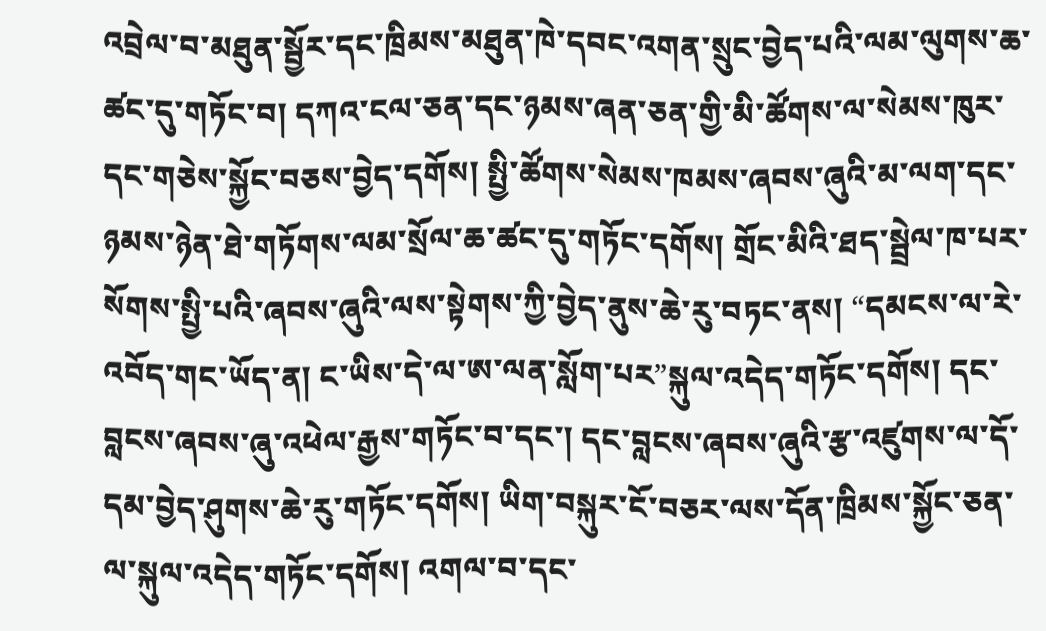འབྲེལ་བ་མཐུན་སྦྱོར་དང་ཁྲིམས་མཐུན་ཁེ་དབང་འགན་སྲུང་བྱེད་པའི་ལམ་ལུགས་ཆ་ཚང་དུ་གཏོང་བ། དཀའ་ངལ་ཅན་དང་ཉམས་ཞན་ཅན་གྱི་མི་ཚོགས་ལ་སེམས་ཁུར་དང་གཅེས་སྐྱོང་བཅས་བྱེད་དགོས། སྤྱི་ཚོགས་སེམས་ཁམས་ཞབས་ཞུའི་མ་ལག་དང་ཉམས་ཉེན་ཐེ་གཏོགས་ལམ་སྲོལ་ཆ་ཚང་དུ་གཏོང་དགོས། གྲོང་མིའི་ཐད་སྦྲེལ་ཁ་པར་སོགས་སྤྱི་པའི་ཞབས་ཞུའི་ལས་སྟེགས་ཀྱི་བྱེད་ནུས་ཆེ་རུ་བཏང་ནས། “དམངས་ལ་རེ་འབོད་གང་ཡོད་ན། ང་ཡིས་དེ་ལ་ཨ་ལན་སློག་པར”སྐུལ་འདེད་གཏོང་དགོས། དང་བླངས་ཞབས་ཞུ་འཕེལ་རྒྱས་གཏོང་བ་དང་། དང་བླངས་ཞབས་ཞུའི་རྩ་འཛུགས་ལ་དོ་དམ་བྱེད་ཤུགས་ཆེ་རུ་གཏོང་དགོས། ཡིག་བསྐུར་ངོ་བཅར་ལས་དོན་ཁྲིམས་སྐྱོང་ཅན་ལ་སྐུལ་འདེད་གཏོང་དགོས། འགལ་བ་དང་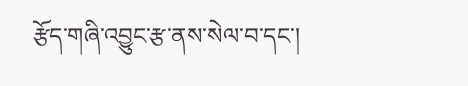རྩོད་གཞི་འབྱུང་རྩ་ནས་སེལ་བ་དང་།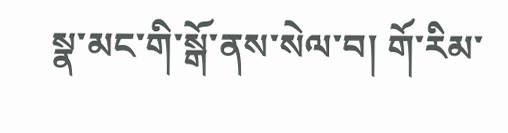སྣ་མང་གི་སྒོ་ནས་སེལ་བ། གོ་རིམ་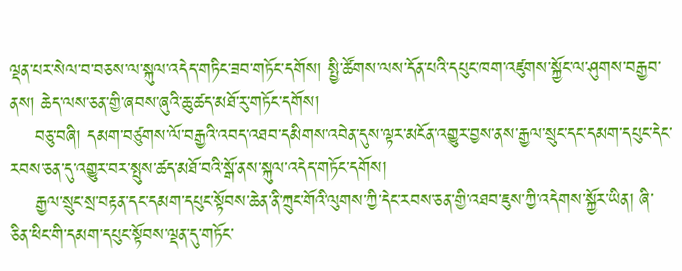ལྡན་པར་སེལ་བ་བཅས་ལ་སྐུལ་འདེད་གཏིང་ཟབ་གཏོང་དགོས། སྤྱི་ཚོགས་ལས་དོན་པའི་དཔུང་ཁག་འཛུགས་སྐྱོང་ལ་ཤུགས་བརྒྱབ་ནས། ཆེད་ལས་ཅན་གྱི་ཞབས་ཞུའི་ཆུ་ཚད་མཐོ་རུ་གཏོང་དགོས།
    བཅུ་བཞི། དམག་བཙུགས་ལོ་བརྒྱའི་འབད་འཐབ་དམིགས་འབེན་དུས་ལྟར་མངོན་འགྱུར་བྱས་ནས་རྒྱལ་སྲུང་དང་དམག་དཔུང་དེང་རབས་ཅན་དུ་འགྱུར་བར་སྤུས་ཚད་མཐོ་བའི་སྒོ་ནས་སྐུལ་འདེད་གཏོང་དགོས།
    རྒྱལ་སྲུང་སྲ་བརྟན་དང་དམག་དཔུང་སྟོབས་ཆེན་ནི་ཀྲུང་གོའི་ལུགས་ཀྱི་དེང་རབས་ཅན་གྱི་འཐབ་ཇུས་ཀྱི་འདེགས་སྐྱོར་ཡིན། ཞི་ཅིན་ཕིང་གི་དམག་དཔུང་སྟོབས་ལྡན་དུ་གཏོང་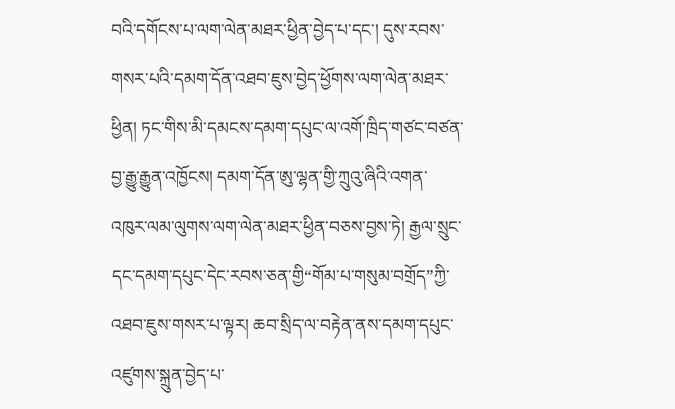བའི་དགོངས་པ་ལག་ལེན་མཐར་ཕྱིན་བྱེད་པ་དང་། དུས་རབས་གསར་པའི་དམག་དོན་འཐབ་ཇུས་བྱེད་ཕྱོགས་ལག་ལེན་མཐར་ཕྱིན། ཏང་གིས་མི་དམངས་དམག་དཔུང་ལ་འགོ་ཁྲིད་གཙང་བཙན་བྱ་རྒྱུ་རྒྱུན་འཁྱོངས། དམག་དོན་ཨུ་ལྷན་གྱི་ཀྲུའུ་ཞིའི་འགན་འཁུར་ལམ་ལུགས་ལག་ལེན་མཐར་ཕྱིན་བཅས་བྱས་ཏེ། རྒྱལ་སྲུང་དང་དམག་དཔུང་དེང་རབས་ཅན་གྱི“གོམ་པ་གསུམ་བགྲོད”ཀྱི་འཐབ་ཇུས་གསར་པ་ལྟར། ཆབ་སྲིད་ལ་བརྟེན་ནས་དམག་དཔུང་འཛུགས་སྐྲུན་བྱེད་པ་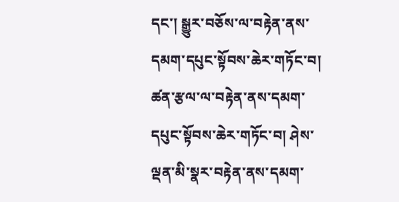དང་། སྒྱུར་བཅོས་ལ་བརྟེན་ནས་དམག་དཔུང་སྟོབས་ཆེར་གཏོང་བ། ཚན་རྩལ་ལ་བརྟེན་ནས་དམག་དཔུང་སྟོབས་ཆེར་གཏོང་བ། ཤེས་ལྡན་མི་སྣར་བརྟེན་ནས་དམག་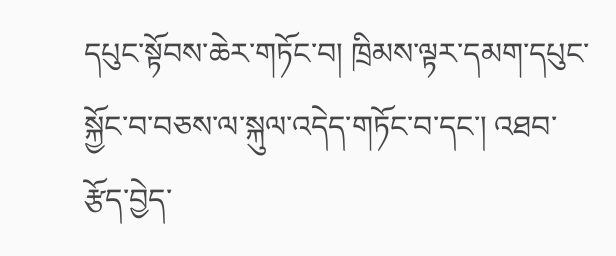དཔུང་སྟོབས་ཆེར་གཏོང་བ། ཁྲིམས་ལྟར་དམག་དཔུང་སྐྱོང་བ་བཅས་ལ་སྐུལ་འདེད་གཏོང་བ་དང་། འཐབ་རྩོད་བྱེད་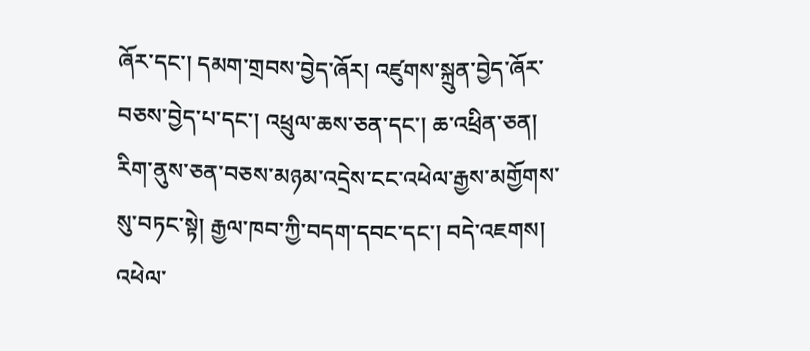ཞོར་དང་། དམག་གྲབས་བྱེད་ཞོར། འཛུགས་སྐྲུན་བྱེད་ཞོར་བཅས་བྱེད་པ་དང་། འཕྲུལ་ཆས་ཅན་དང་། ཆ་འཕྲིན་ཅན། རིག་ནུས་ཅན་བཅས་མཉམ་འདྲེས་ངང་འཕེལ་རྒྱས་མགྱོགས་སུ་བཏང་སྟེ། རྒྱལ་ཁབ་ཀྱི་བདག་དབང་དང་། བདེ་འཇགས། འཕེལ་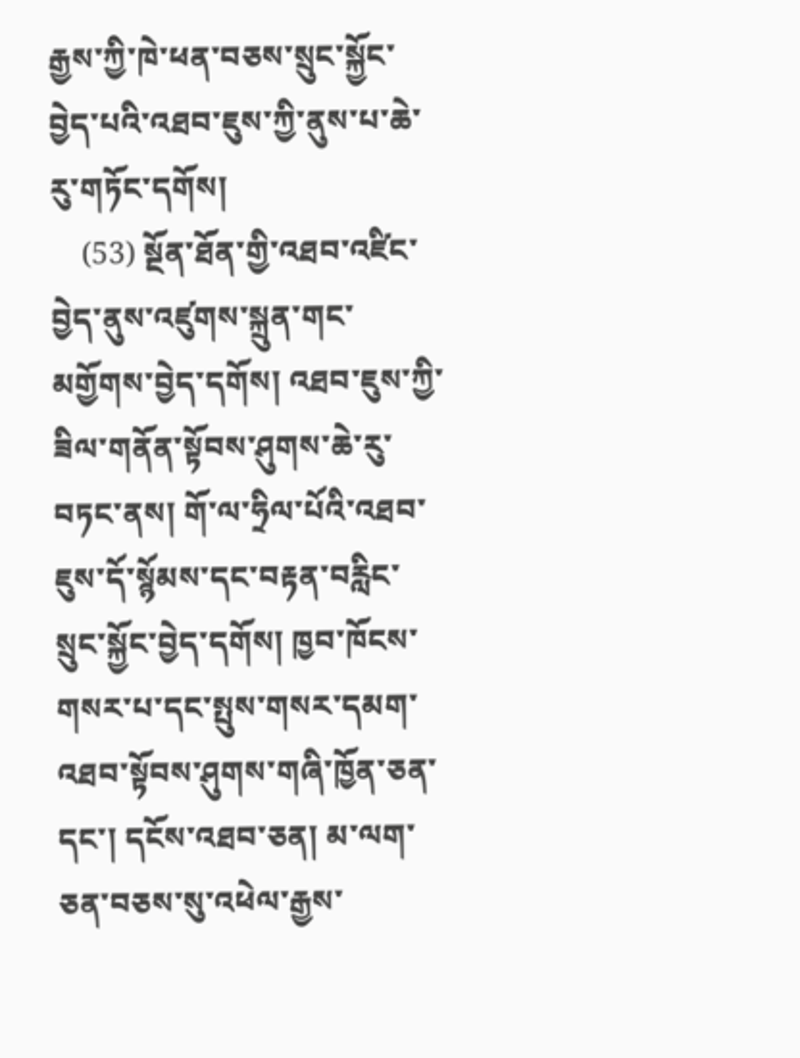རྒྱས་ཀྱི་ཁེ་ཕན་བཅས་སྲུང་སྐྱོང་བྱེད་པའི་འཐབ་ཇུས་ཀྱི་ནུས་པ་ཆེ་རུ་གཏོང་དགོས།
    (53) སྔོན་ཐོན་གྱི་འཐབ་འཛིང་བྱེད་ནུས་འཛུགས་སྐྲུན་གང་མགྱོགས་བྱེད་དགོས། འཐབ་ཇུས་ཀྱི་ཟིལ་གནོན་སྟོབས་ཤུགས་ཆེ་རུ་བཏང་ནས། གོ་ལ་ཧྲིལ་པོའི་འཐབ་ཇུས་དོ་སྙོམས་དང་བརྟན་བརླིང་སྲུང་སྐྱོང་བྱེད་དགོས། ཁྱབ་ཁོངས་གསར་པ་དང་སྤུས་གསར་དམག་འཐབ་སྟོབས་ཤུགས་གཞི་ཁྱོན་ཅན་དང་། དངོས་འཐབ་ཅན། མ་ལག་ཅན་བཅས་སུ་འཕེལ་རྒྱས་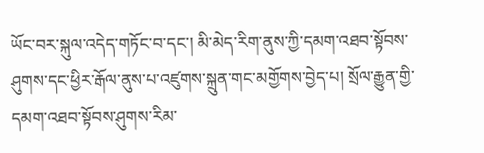ཡོང་བར་སྐུལ་འདེད་གཏོང་བ་དང་། མི་མེད་རིག་ནུས་ཀྱི་དམག་འཐབ་སྟོབས་ཤུགས་དང་ཕྱིར་རྒོལ་ནུས་པ་འཛུགས་སྐྲུན་གང་མགྱོགས་བྱེད་པ། སྲོལ་རྒྱུན་གྱི་དམག་འཐབ་སྟོབས་ཤུགས་རིམ་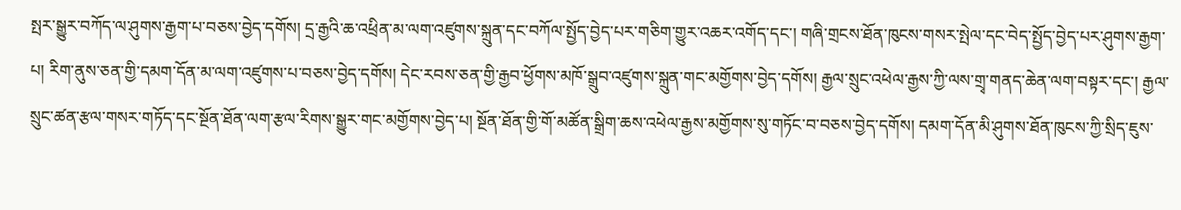སྤར་སྒྱུར་བཀོད་ལ་ཤུགས་རྒྱག་པ་བཅས་བྱེད་དགོས། དྲ་རྒྱའི་ཆ་འཕྲིན་མ་ལག་འཛུགས་སྐྲུན་དང་བཀོལ་སྤྱོད་བྱེད་པར་གཅིག་གྱུར་འཆར་འགོད་དང་། གཞི་གྲངས་ཐོན་ཁུངས་གསར་སྤེལ་དང་བེད་སྤྱོད་བྱེད་པར་ཤུགས་རྒྱག་པ། རིག་ནུས་ཅན་གྱི་དམག་དོན་མ་ལག་འཛུགས་པ་བཅས་བྱེད་དགོས། དེང་རབས་ཅན་གྱི་རྒྱབ་ཕྱོགས་མཁོ་སྒྲུབ་འཛུགས་སྐྲུན་གང་མགྱོགས་བྱེད་དགོས། རྒྱལ་སྲུང་འཕེལ་རྒྱས་ཀྱི་ལས་གྲྭ་གནད་ཆེན་ལག་བསྟར་དང་། རྒྱལ་སྲུང་ཚན་རྩལ་གསར་གཏོད་དང་སྔོན་ཐོན་ལག་རྩལ་རིགས་སྒྱུར་གང་མགྱོགས་བྱེད་པ། སྔོན་ཐོན་གྱི་གོ་མཚོན་སྒྲིག་ཆས་འཕེལ་རྒྱས་མགྱོགས་སུ་གཏོང་བ་བཅས་བྱེད་དགོས། དམག་དོན་མི་ཤུགས་ཐོན་ཁུངས་ཀྱི་སྲིད་ཇུས་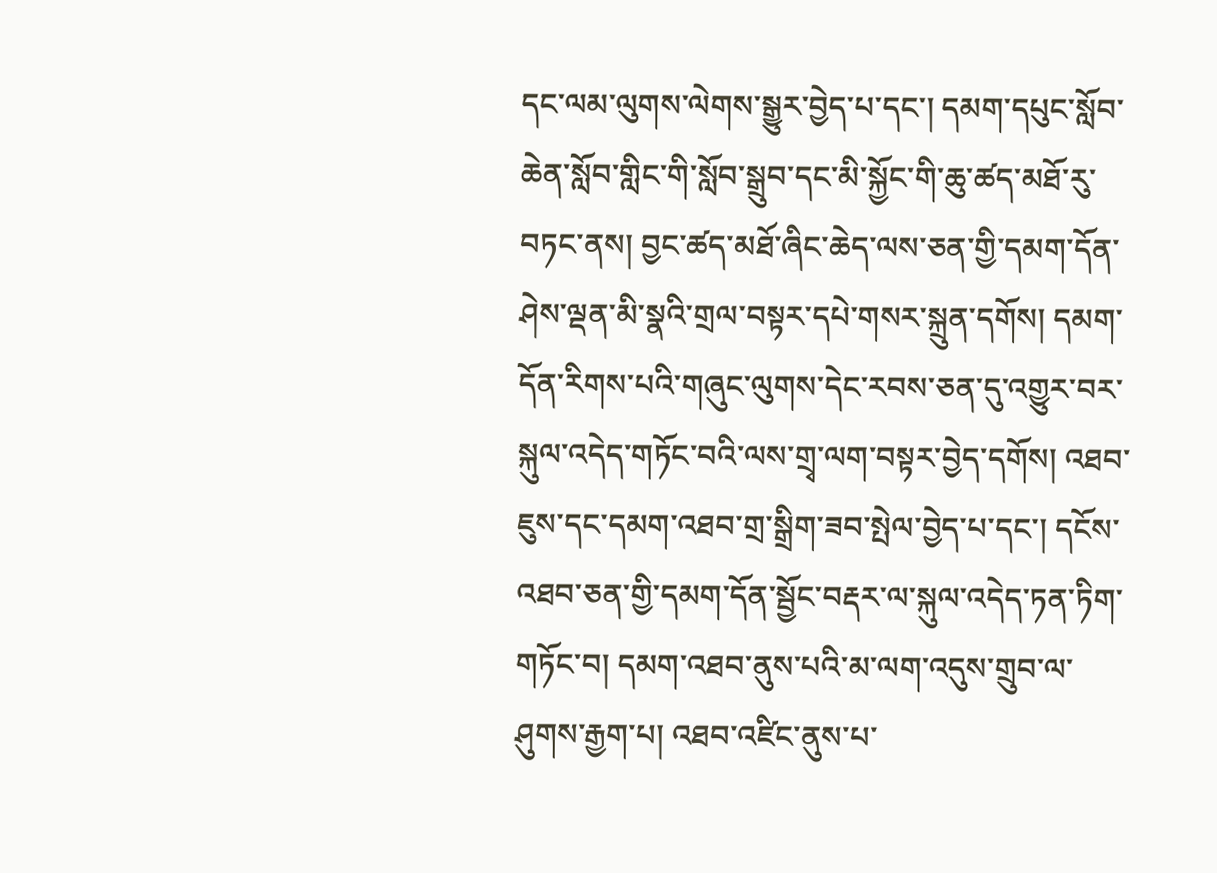དང་ལམ་ལུགས་ལེགས་སྒྱུར་བྱེད་པ་དང་། དམག་དཔུང་སློབ་ཆེན་སློབ་གླིང་གི་སློབ་སྒྲུབ་དང་མི་སྐྱོང་གི་ཆུ་ཚད་མཐོ་རུ་བཏང་ནས། བྱང་ཚད་མཐོ་ཞིང་ཆེད་ལས་ཅན་གྱི་དམག་དོན་ཤེས་ལྡན་མི་སྣའི་གྲལ་བསྟར་དཔེ་གསར་སྐྲུན་དགོས། དམག་དོན་རིགས་པའི་གཞུང་ལུགས་དེང་རབས་ཅན་དུ་འགྱུར་བར་སྐུལ་འདེད་གཏོང་བའི་ལས་གྲྭ་ལག་བསྟར་བྱེད་དགོས། འཐབ་ཇུས་དང་དམག་འཐབ་གྲ་སྒྲིག་ཟབ་སྤེལ་བྱེད་པ་དང་། དངོས་འཐབ་ཅན་གྱི་དམག་དོན་སྦྱོང་བརྡར་ལ་སྐུལ་འདེད་ཏན་ཏིག་གཏོང་བ། དམག་འཐབ་ནུས་པའི་མ་ལག་འདུས་གྲུབ་ལ་ཤུགས་རྒྱག་པ། འཐབ་འཛིང་ནུས་པ་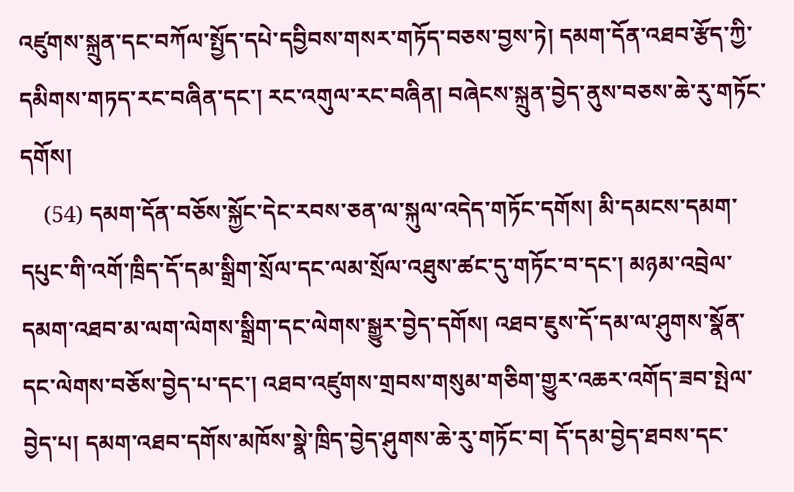འཛུགས་སྐྲུན་དང་བཀོལ་སྤྱོད་དཔེ་དབྱིབས་གསར་གཏོད་བཅས་བྱས་ཏེ། དམག་དོན་འཐབ་རྩོད་ཀྱི་དམིགས་གཏད་རང་བཞིན་དང་། རང་འགུལ་རང་བཞིན། བཞེངས་སྐྲུན་བྱེད་ནུས་བཅས་ཆེ་རུ་གཏོང་དགོས།
    (54) དམག་དོན་བཅོས་སྐྱོང་དེང་རབས་ཅན་ལ་སྐུལ་འདེད་གཏོང་དགོས། མི་དམངས་དམག་དཔུང་གི་འགོ་ཁྲིད་དོ་དམ་སྒྲིག་སྲོལ་དང་ལམ་སྲོལ་འཐུས་ཚང་དུ་གཏོང་བ་དང་། མཉམ་འབྲེལ་དམག་འཐབ་མ་ལག་ལེགས་སྒྲིག་དང་ལེགས་སྒྱུར་བྱེད་དགོས། འཐབ་ཇུས་དོ་དམ་ལ་ཤུགས་སྣོན་དང་ལེགས་བཅོས་བྱེད་པ་དང་། འཐབ་འཛུགས་གྲབས་གསུམ་གཅིག་གྱུར་འཆར་འགོད་ཟབ་སྤེལ་བྱེད་པ། དམག་འཐབ་དགོས་མཁོས་སྣེ་ཁྲིད་བྱེད་ཤུགས་ཆེ་རུ་གཏོང་བ། དོ་དམ་བྱེད་ཐབས་དང་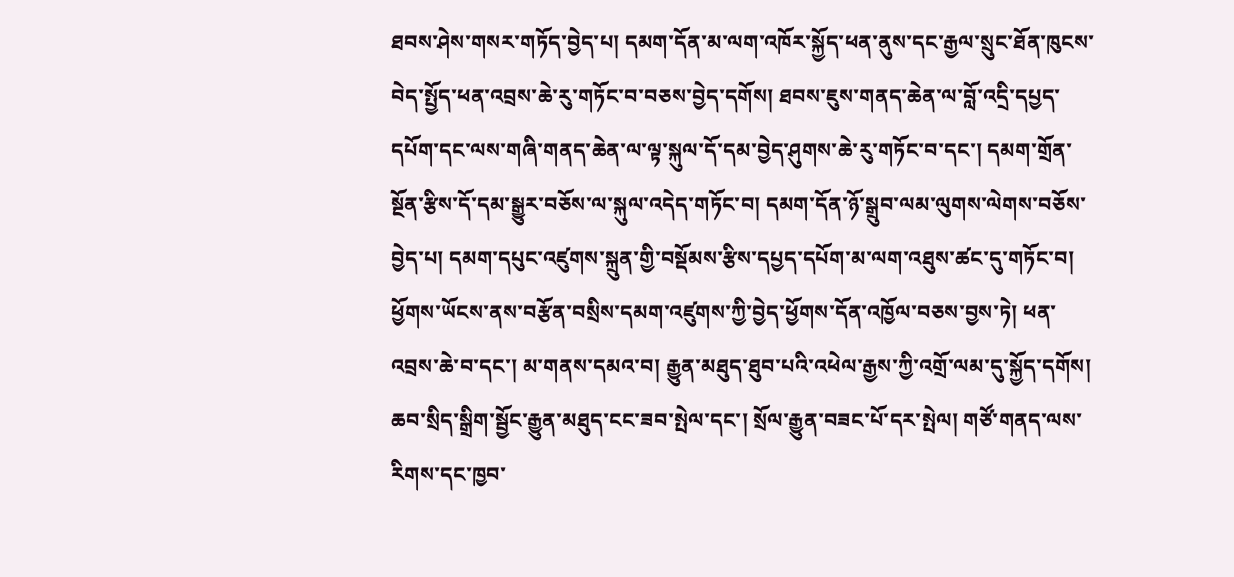ཐབས་ཤེས་གསར་གཏོད་བྱེད་པ། དམག་དོན་མ་ལག་འཁོར་སྐྱོད་ཕན་ནུས་དང་རྒྱལ་སྲུང་ཐོན་ཁུངས་བེད་སྤྱོད་ཕན་འབྲས་ཆེ་རུ་གཏོང་བ་བཅས་བྱེད་དགོས། ཐབས་ཇུས་གནད་ཆེན་ལ་བློ་འདྲི་དཔྱད་དཔོག་དང་ལས་གཞི་གནད་ཆེན་ལ་ལྟ་སྐུལ་དོ་དམ་བྱེད་ཤུགས་ཆེ་རུ་གཏོང་བ་དང་། དམག་གྲོན་སྔོན་རྩིས་དོ་དམ་སྒྱུར་བཅོས་ལ་སྐུལ་འདེད་གཏོང་བ། དམག་དོན་ཉོ་སྒྲུབ་ལམ་ལུགས་ལེགས་བཅོས་བྱེད་པ། དམག་དཔུང་འཛུགས་སྐྲུན་གྱི་བསྡོམས་རྩིས་དཔྱད་དཔོག་མ་ལག་འཐུས་ཚང་དུ་གཏོང་བ། ཕྱོགས་ཡོངས་ནས་བརྩོན་བསྲིས་དམག་འཛུགས་ཀྱི་བྱེད་ཕྱོགས་དོན་འཁྱོལ་བཅས་བྱས་ཏེ། ཕན་འབྲས་ཆེ་བ་དང་། མ་གནས་དམའ་བ། རྒྱུན་མཐུད་ཐུབ་པའི་འཕེལ་རྒྱས་ཀྱི་འགྲོ་ལམ་དུ་སྐྱོད་དགོས། ཆབ་སྲིད་སྒྲིག་སྦྱོང་རྒྱུན་མཐུད་ངང་ཟབ་སྤེལ་དང་། སྲོལ་རྒྱུན་བཟང་པོ་དར་སྤེལ། གཙོ་གནད་ལས་རིགས་དང་ཁྱབ་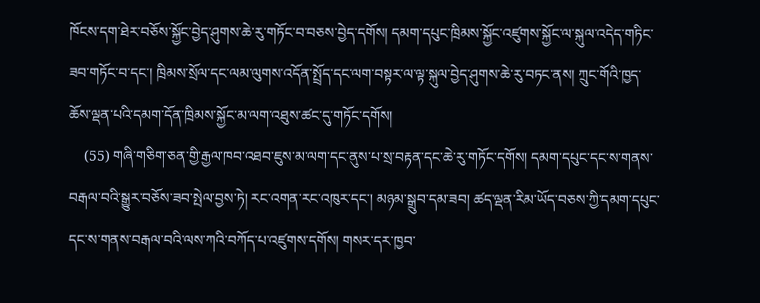ཁོངས་དག་ཐེར་བཅོས་སྐྱོང་བྱེད་ཤུགས་ཆེ་རུ་གཏོང་བ་བཅས་བྱེད་དགོས། དམག་དཔུང་ཁྲིམས་སྐྱོང་འཛུགས་སྐྱོང་ལ་སྐུལ་འདེད་གཏིང་ཟབ་གཏོང་བ་དང་། ཁྲིམས་སྲོལ་དང་ལམ་ལུགས་འདོན་སྤྲོད་དང་ལག་བསྟར་ལ་ལྟ་སྐུལ་བྱེད་ཤུགས་ཆེ་རུ་བཏང་ནས། ཀྲུང་གོའི་ཁྱད་ཆོས་ལྡན་པའི་དམག་དོན་ཁྲིམས་སྐྱོང་མ་ལག་འཐུས་ཚང་དུ་གཏོང་དགོས།
    (55) གཞི་གཅིག་ཅན་གྱི་རྒྱལ་ཁབ་འཐབ་ཇུས་མ་ལག་དང་ནུས་པ་སྲ་བརྟན་དང་ཆེ་རུ་གཏོང་དགོས། དམག་དཔུང་དང་ས་གནས་བརྒལ་བའི་སྒྱུར་བཅོས་ཟབ་སྤེལ་བྱས་ཏེ། རང་འགན་རང་འཁུར་དང་། མཉམ་སྒྲུབ་དམ་ཟབ། ཚད་ལྡན་རིམ་ཡོད་བཅས་ཀྱི་དམག་དཔུང་དང་ས་གནས་བརྒལ་བའི་ལས་ཀའི་བཀོད་པ་འཛུགས་དགོས། གསར་དར་ཁྱབ་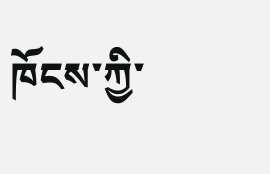ཁོངས་ཀྱི་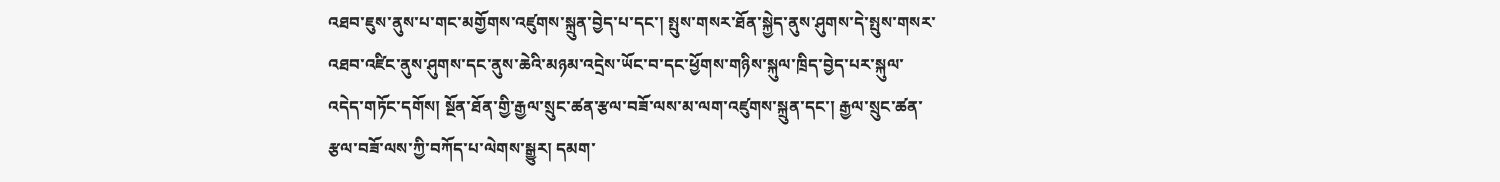འཐབ་ཇུས་ནུས་པ་གང་མགྱོགས་འཛུགས་སྐྲུན་བྱེད་པ་དང་། སྤུས་གསར་ཐོན་སྐྱེད་ནུས་ཤུགས་དེ་སྤུས་གསར་འཐབ་འཛིང་ནུས་ཤུགས་དང་ནུས་ཆེའི་མཉམ་འདྲེས་ཡོང་བ་དང་ཕྱོགས་གཉིས་སྐུལ་ཁྲིད་བྱེད་པར་སྐུལ་འདེད་གཏོང་དགོས། སྔོན་ཐོན་གྱི་རྒྱལ་སྲུང་ཚན་རྩལ་བཟོ་ལས་མ་ལག་འཛུགས་སྐྲུན་དང་། རྒྱལ་སྲུང་ཚན་རྩལ་བཟོ་ལས་ཀྱི་བཀོད་པ་ལེགས་སྒྱུར། དམག་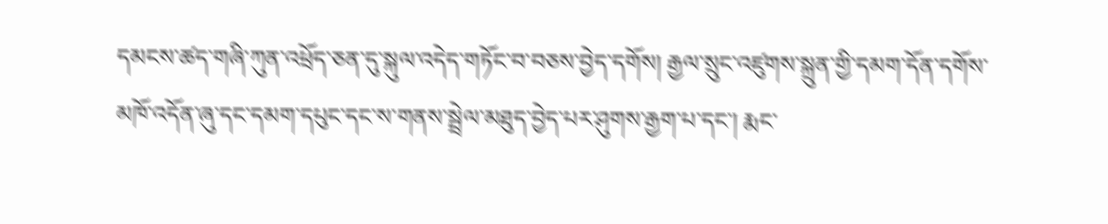དམངས་ཚད་གཞི་ཀུན་འཕྲོད་ཅན་དུ་སྐུལ་འདེད་གཏོང་བ་བཅས་བྱེད་དགོས། རྒྱལ་སྲུང་འཛུགས་སྐྲུན་གྱི་དམག་དོན་དགོས་མཁོ་འདོན་ཞུ་དང་དམག་དཔུང་དང་ས་གནས་སྦྲེལ་མཐུད་བྱེད་པར་ཤུགས་རྒྱག་པ་དང་། རྨང་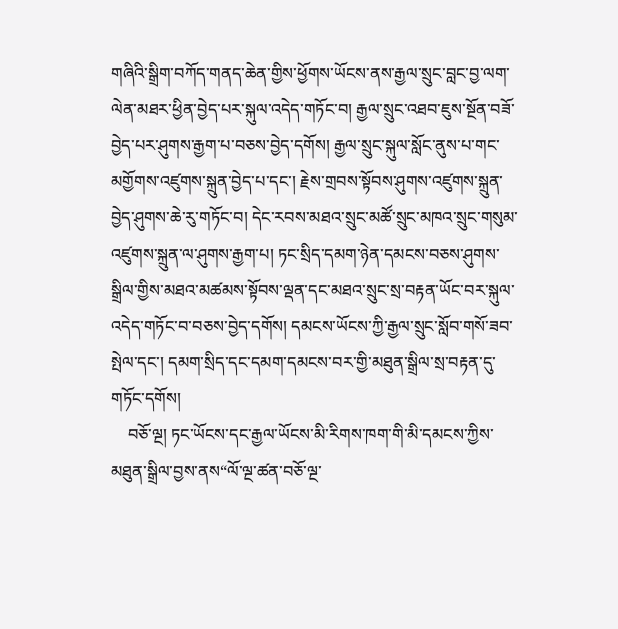གཞིའི་སྒྲིག་བཀོད་གནད་ཆེན་གྱིས་ཕྱོགས་ཡོངས་ནས་རྒྱལ་སྲུང་བླང་བྱ་ལག་ལེན་མཐར་ཕྱིན་བྱེད་པར་སྐུལ་འདེད་གཏོང་བ། རྒྱལ་སྲུང་འཐབ་ཇུས་སྔོན་བཟོ་བྱེད་པར་ཤུགས་རྒྱག་པ་བཅས་བྱེད་དགོས། རྒྱལ་སྲུང་སྐུལ་སློང་ནུས་པ་གང་མགྱོགས་འཛུགས་སྐྲུན་བྱེད་པ་དང་། རྗེས་གྲབས་སྟོབས་ཤུགས་འཛུགས་སྐྲུན་བྱེད་ཤུགས་ཆེ་རུ་གཏོང་བ། དེང་རབས་མཐའ་སྲུང་མཚོ་སྲུང་མཁའ་སྲུང་གསུམ་འཛུགས་སྐྲུན་ལ་ཤུགས་རྒྱག་པ། ཏང་སྲིད་དམག་ཉེན་དམངས་བཅས་ཤུགས་སྒྲིལ་གྱིས་མཐའ་མཚམས་སྟོབས་ལྡན་དང་མཐའ་སྲུང་སྲ་བརྟན་ཡོང་བར་སྐུལ་འདེད་གཏོང་བ་བཅས་བྱེད་དགོས། དམངས་ཡོངས་ཀྱི་རྒྱལ་སྲུང་སློབ་གསོ་ཟབ་སྤེལ་དང་། དམག་སྲིད་དང་དམག་དམངས་བར་གྱི་མཐུན་སྒྲིལ་སྲ་བརྟན་དུ་གཏོང་དགོས།
    བཅོ་ལྔ། ཏང་ཡོངས་དང་རྒྱལ་ཡོངས་མི་རིགས་ཁག་གི་མི་དམངས་ཀྱིས་མཐུན་སྒྲིལ་བྱས་ནས“ལོ་ལྔ་ཚན་བཅོ་ལྔ་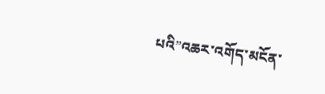པའི”འཆར་འགོད་མངོན་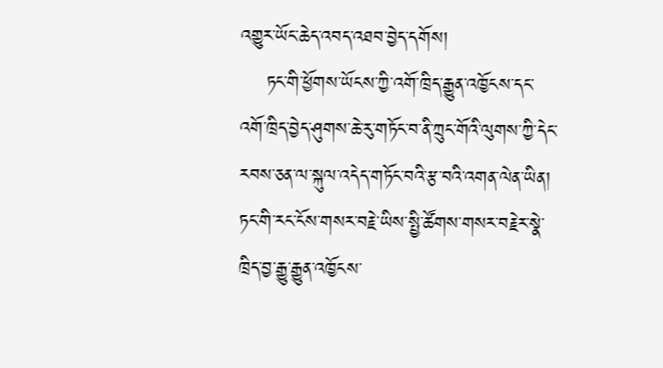འགྱུར་ཡོང་ཆེད་འབད་འཐབ་བྱེད་དགོས།
    ཏང་གི་ཕྱོགས་ཡོངས་ཀྱི་འགོ་ཁྲིད་རྒྱུན་འཁྱོངས་དང་འགོ་ཁྲིད་བྱེད་ཤུགས་ཆེ་རུ་གཏོང་བ་ནི་ཀྲུང་གོའི་ལུགས་ཀྱི་དེང་རབས་ཅན་ལ་སྐུལ་འདེད་གཏོང་བའི་རྩ་བའི་འགན་ལེན་ཡིན། ཏང་གི་རང་ངོས་གསར་བརྗེ་ཡིས་སྤྱི་ཚོགས་གསར་བརྗེར་སྣེ་ཁྲིད་བྱ་རྒྱུ་རྒྱུན་འཁྱོངས་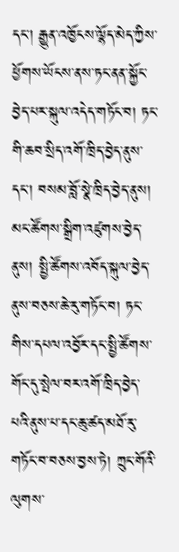དང་། རྒྱུན་འཁྱོངས་ལྷོད་མེད་ཀྱིས་ཕྱོགས་ཡོངས་ནས་ཏང་ནན་སྐྱོང་བྱེད་པར་སྐུལ་འདེད་གཏོང་བ། ཏང་གི་ཆབ་སྲིད་འགོ་ཁྲིད་བྱེད་ནུས་དང་། བསམ་བློ་སྣེ་ཁྲིད་བྱེད་ནུས། མང་ཚོགས་སྒྲིག་འཛུགས་བྱེད་ནུས། སྤྱི་ཚོགས་འབོད་སྐུལ་བྱེད་ནུས་བཅས་ཆེ་རུ་གཏོང་བ། ཏང་གིས་དཔལ་འབྱོར་དང་སྤྱི་ཚོགས་གོང་དུ་སྤེལ་བར་འགོ་ཁྲིད་བྱེད་པའི་ནུས་པ་དང་ཆུ་ཚད་མཐོ་རུ་གཏོང་བ་བཅས་བྱས་ཏེ། ཀྲུང་གོའི་ལུགས་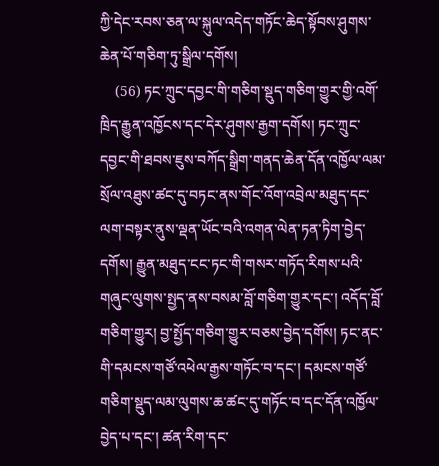ཀྱི་དེང་རབས་ཅན་ལ་སྐུལ་འདེད་གཏོང་ཆེད་སྟོབས་ཤུགས་ཆེན་པོ་གཅིག་ཏུ་སྒྲིལ་དགོས།
    (56) ཏང་ཀྲུང་དབྱང་གི་གཅིག་སྡུད་གཅིག་གྱུར་གྱི་འགོ་ཁྲིད་རྒྱུན་འཁྱོངས་དང་དེར་ཤུགས་རྒྱག་དགོས། ཏང་ཀྲུང་དབྱང་གི་ཐབས་ཇུས་བཀོད་སྒྲིག་གནད་ཆེན་དོན་འཁྱོལ་ལམ་སྲོལ་འཐུས་ཚང་དུ་བཏང་ནས་གོང་འོག་འབྲེལ་མཐུད་དང་ལག་བསྟར་ནུས་ལྡན་ཡོང་བའི་འགན་ལེན་ཏན་ཏིག་བྱེད་དགོས། རྒྱུན་མཐུད་ངང་ཏང་གི་གསར་གཏོད་རིགས་པའི་གཞུང་ལུགས་སྤྱད་ནས་བསམ་བློ་གཅིག་གྱུར་དང་། འདོད་བློ་གཅིག་གྱུར། བྱ་སྤྱོད་གཅིག་གྱུར་བཅས་བྱེད་དགོས། ཏང་ནང་གི་དམངས་གཙོ་འཕེལ་རྒྱས་གཏོང་བ་དང་། དམངས་གཙོ་གཅིག་སྡུད་ལམ་ལུགས་ཆ་ཚང་དུ་གཏོང་བ་དང་དོན་འཁྱོལ་བྱེད་པ་དང་། ཚན་རིག་དང་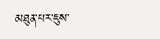མཐུན་པར་ཇུས་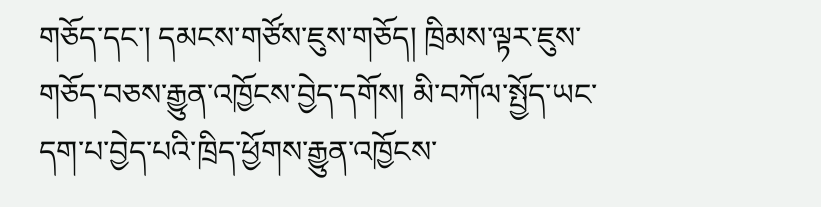གཅོད་དང་། དམངས་གཙོས་ཇུས་གཅོད། ཁྲིམས་ལྟར་ཇུས་གཅོད་བཅས་རྒྱུན་འཁྱོངས་བྱེད་དགོས། མི་བཀོལ་སྤྱོད་ཡང་དག་པ་བྱེད་པའི་ཁྲིད་ཕྱོགས་རྒྱུན་འཁྱོངས་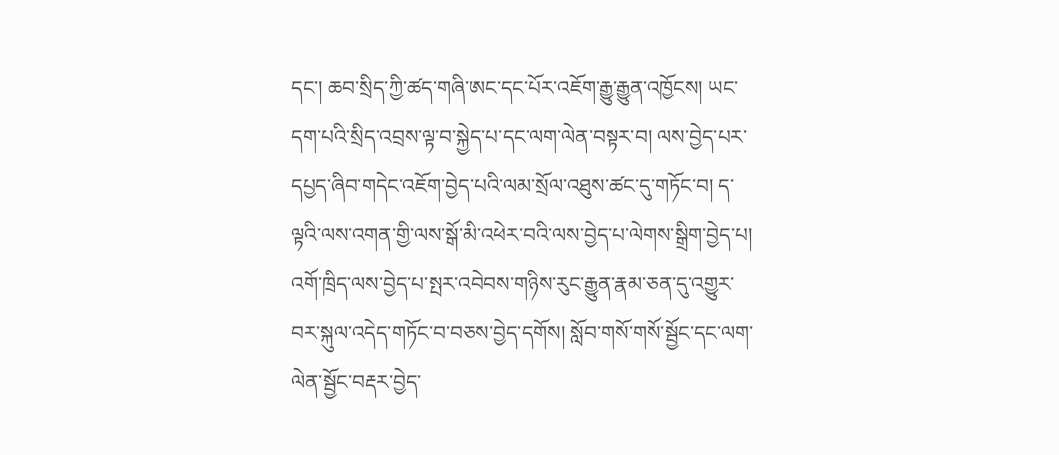དང་། ཆབ་སྲིད་ཀྱི་ཚད་གཞི་ཨང་དང་པོར་འཇོག་རྒྱུ་རྒྱུན་འཁྱོངས། ཡང་དག་པའི་སྲིད་འབྲས་ལྟ་བ་སྐྱེད་པ་དང་ལག་ལེན་བསྟར་བ། ལས་བྱེད་པར་དཔྱད་ཞིབ་གདེང་འཇོག་བྱེད་པའི་ལམ་སྲོལ་འཐུས་ཚང་དུ་གཏོང་བ། ད་ལྟའི་ལས་འགན་གྱི་ལས་སྒོ་མི་འཕེར་བའི་ལས་བྱེད་པ་ལེགས་སྒྲིག་བྱེད་པ། འགོ་ཁྲིད་ལས་བྱེད་པ་སྤར་འབེབས་གཉིས་རུང་རྒྱུན་རྣམ་ཅན་དུ་འགྱུར་བར་སྐུལ་འདེད་གཏོང་བ་བཅས་བྱེད་དགོས། སློབ་གསོ་གསོ་སྦྱོང་དང་ལག་ལེན་སྦྱོང་བརྡར་བྱེད་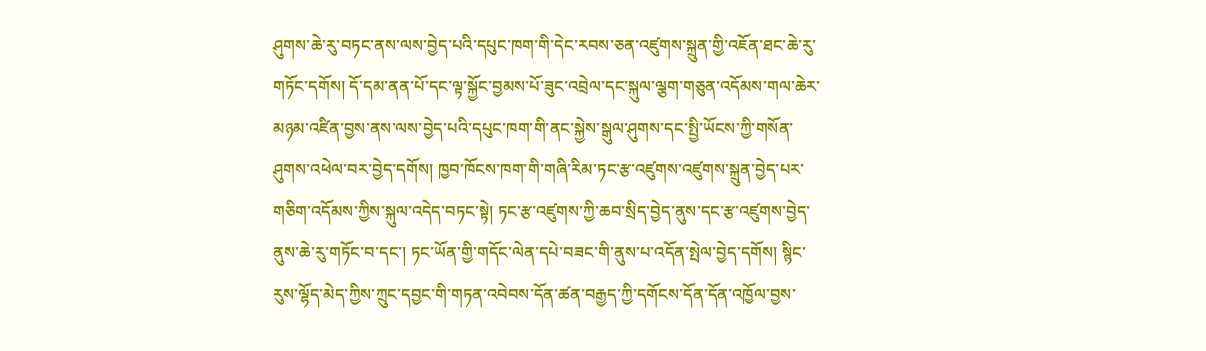ཤུགས་ཆེ་རུ་བཏང་ནས་ལས་བྱེད་པའི་དཔུང་ཁག་གི་དེང་རབས་ཅན་འཛུགས་སྐྲུན་གྱི་འཇོན་ཐང་ཆེ་རུ་གཏོང་དགོས། དོ་དམ་ནན་པོ་དང་ལྟ་སྐྱོང་བྱམས་པོ་ཟུང་འབྲེལ་དང་སྐུལ་ལྕག་གཅུན་འདོམས་གལ་ཆེར་མཉམ་འཛིན་བྱས་ནས་ལས་བྱེད་པའི་དཔུང་ཁག་གི་ནང་སྐྱེས་སྒུལ་ཤུགས་དང་སྤྱི་ཡོངས་ཀྱི་གསོན་ཤུགས་འཕེལ་བར་བྱེད་དགོས། ཁྱབ་ཁོངས་ཁག་གི་གཞི་རིམ་ཏང་རྩ་འཛུགས་འཛུགས་སྐྲུན་བྱེད་པར་གཅིག་འདོམས་ཀྱིས་སྐུལ་འདེད་བཏང་སྟེ། ཏང་རྩ་འཛུགས་ཀྱི་ཆབ་སྲིད་བྱེད་ནུས་དང་རྩ་འཛུགས་བྱེད་ནུས་ཆེ་རུ་གཏོང་བ་དང་། ཏང་ཡོན་གྱི་གདོང་ལེན་དཔེ་བཟང་གི་ནུས་པ་འདོན་སྤེལ་བྱེད་དགོས། སྙིང་རུས་ལྷོད་མེད་ཀྱིས་ཀྲུང་དབྱང་གི་གཏན་འབེབས་དོན་ཚན་བརྒྱད་ཀྱི་དགོངས་དོན་དོན་འཁྱོལ་བྱས་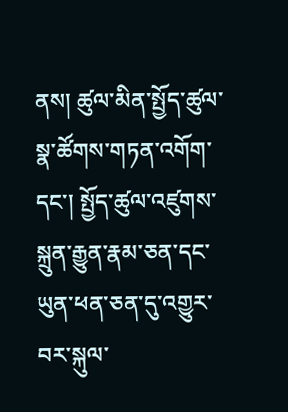ནས། ཚུལ་མིན་སྤྱོད་ཚུལ་སྣ་ཚོགས་གཏན་འགོག་དང་། སྤྱོད་ཚུལ་འཛུགས་སྐྲུན་རྒྱུན་རྣམ་ཅན་དང་ཡུན་ཕན་ཅན་དུ་འགྱུར་བར་སྐུལ་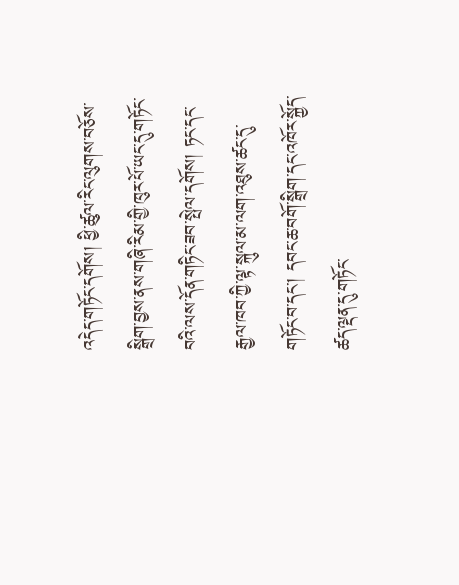འདེད་གཏོང་དགོས། ཕྱི་ཚུལ་རིང་ལུགས་བཅོས་སྒྲིག་བྱས་ནས་གཞི་རིམ་གྱི་ཁུར་པོ་ཡང་དུ་གཏོང་བའི་ལས་དོན་གཏིང་ཟབ་སྤེལ་དགོས། ཏང་དང་རྒྱལ་ཁབ་ཀྱི་ལྟ་སྐུལ་མ་ལག་འཐུས་ཚང་དུ་གཏོང་བ་དང་། དབང་ཆ་བགོ་སྒྲིག་དང་འཁོར་སྐྱོད་ཚད་ལྡན་དུ་གཏོང་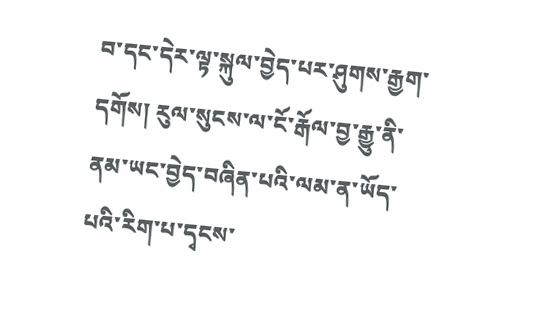བ་དང་དེར་ལྟ་སྐུལ་བྱེད་པར་ཤུགས་རྒྱག་དགོས། རུལ་སུངས་ལ་ངོ་རྒོལ་བྱ་རྒྱུ་ནི་ནམ་ཡང་བྱེད་བཞིན་པའི་ལམ་ན་ཡོད་པའི་རིག་པ་དྭངས་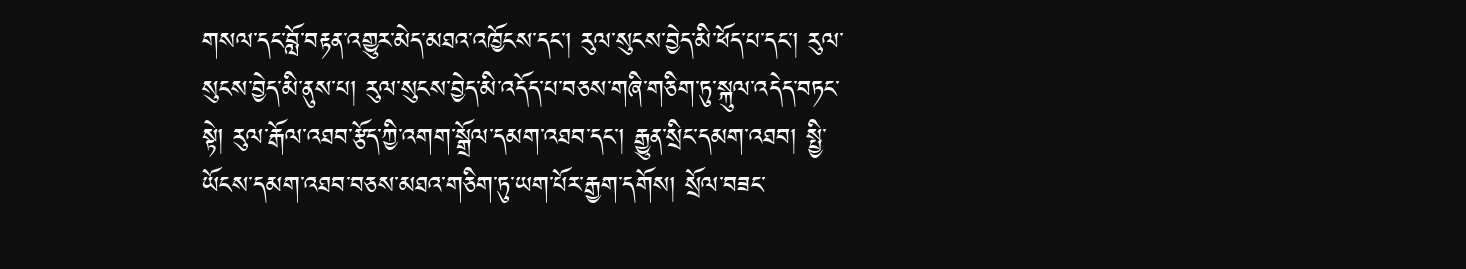གསལ་དང་བློ་བརྟན་འགྱུར་མེད་མཐའ་འཁྱོངས་དང་། རུལ་སུངས་བྱེད་མི་ཕོད་པ་དང་། རུལ་སུངས་བྱེད་མི་ནུས་པ། རུལ་སུངས་བྱེད་མི་འདོད་པ་བཅས་གཞི་གཅིག་ཏུ་སྐུལ་འདེད་བཏང་སྟེ། རུལ་རྒོལ་འཐབ་རྩོད་ཀྱི་འགག་སྒྲོལ་དམག་འཐབ་དང་། རྒྱུན་སྲིང་དམག་འཐབ། སྤྱི་ཡོངས་དམག་འཐབ་བཅས་མཐའ་གཅིག་ཏུ་ཡག་པོར་རྒྱག་དགོས། སྲོལ་བཟང་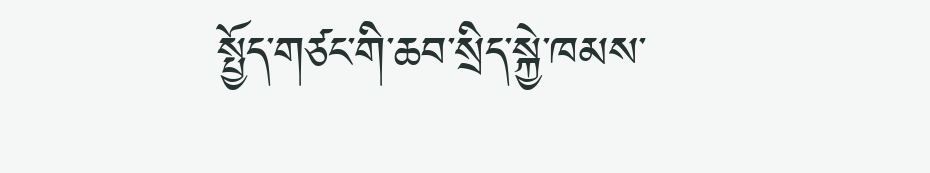སྤྱོད་གཙང་གི་ཆབ་སྲིད་སྐྱེ་ཁམས་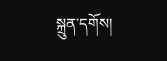སྐྲུན་དགོས།